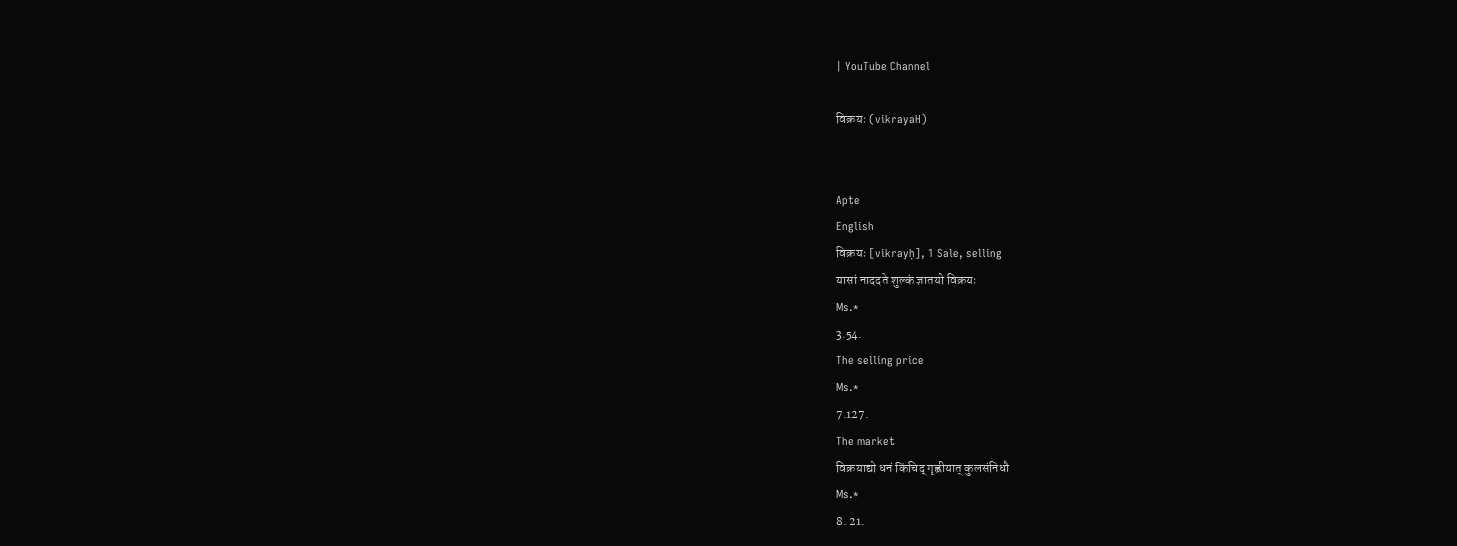| YouTube Channel

विक्रयः (vikrayaH)


Apte
English
विक्रयः [vikrayḥ], 1 Sale, selling
यासां नाददते शुल्कं ज्ञातयो विक्रयः
Ms.*
3.54.
The selling price
Ms.*
7.127.
The market
विक्रयाद्यो धनं किंचिद् गृह्णीयात् कुलसंनिधौ
Ms.*
8. 21.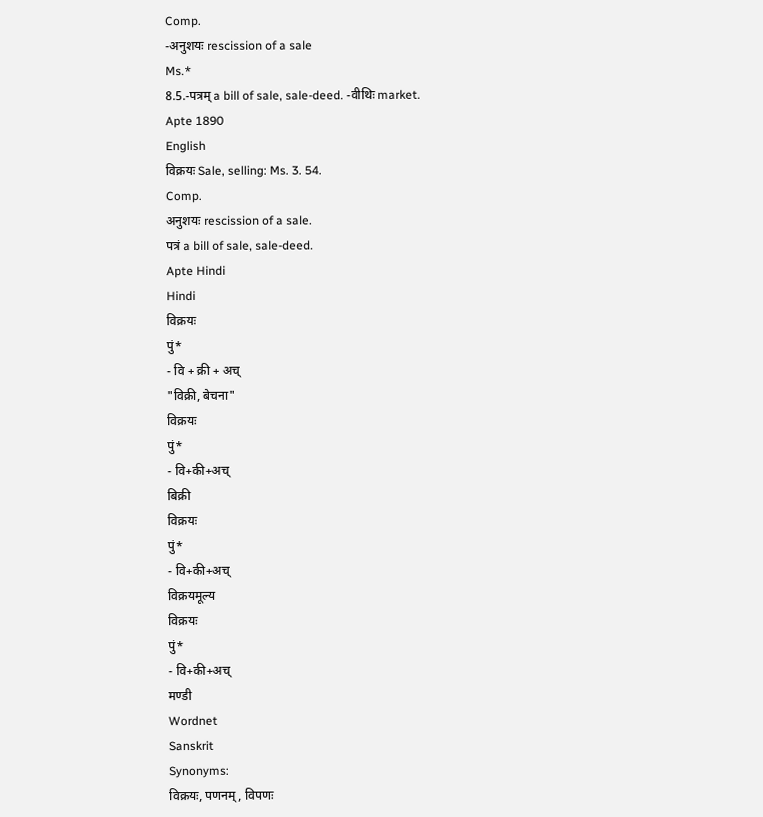Comp.
-अनुशयः rescission of a sale
Ms.*
8.5.-पत्रम् a bill of sale, sale-deed. -वीथिः market.
Apte 1890
English
विक्रयः Sale, selling: Ms. 3. 54.
Comp.
अनुशयः rescission of a sale.
पत्रं a bill of sale, sale-deed.
Apte Hindi
Hindi
विक्रयः
पुं*
- वि + क्री + अच्
"विक्री, बेचना"
विक्रयः
पुं*
- वि+की+अच्
बिक्री
विक्रयः
पुं*
- वि+की+अच्
विक्रयमूल्य
विक्रयः
पुं*
- वि+की+अच्
मण्डी
Wordnet
Sanskrit
Synonyms:
विक्रयः, पणनम्, विपणः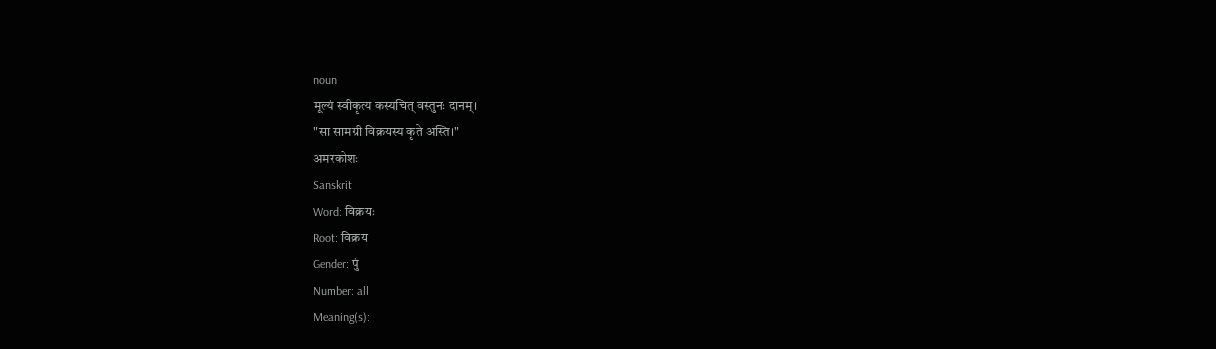noun
मूल्यं स्वीकृत्य कस्यचित् वस्तुनः दानम्।
"सा सामग्री विक्रयस्य कृते अस्ति।"
अमरकोशः
Sanskrit
Word: विक्रयः
Root: विक्रय
Gender: पुं
Number: all
Meaning(s):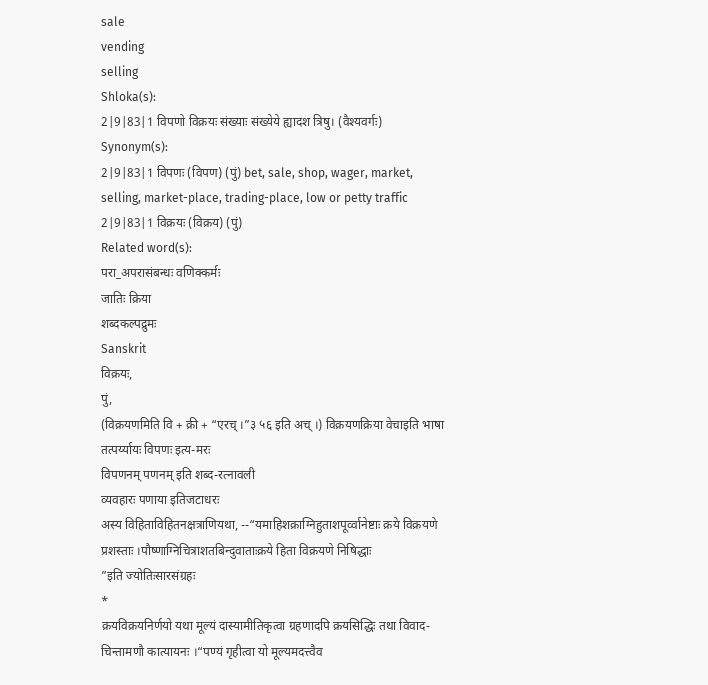sale
vending
selling
Shloka(s):
2|9|83|1 विपणो विक्रयः संख्याः संख्येये ह्यादश त्रिषु। (वैश्यवर्गः)
Synonym(s):
2|9|83|1 विपणः (विपण) (पुं) bet, sale, shop, wager, market, selling, market-place, trading-place, low or petty traffic
2|9|83|1 विक्रयः (विक्रय) (पुं)
Related word(s):
परा_अपरासंबन्धः वणिक्कर्मः
जातिः क्रिया
शब्दकल्पद्रुमः
Sanskrit
विक्रयः,
पुं,
(विक्रयणमिति वि + क्री + “एरच् ।”३ ५६ इति अच् ।) विक्रयणक्रिया वेचाइति भाषा
तत्पर्य्यायः विपणः इत्य-मरः
विपणनम् पणनम् इति शब्द-रत्नावली
व्यवहारः पणाया इतिजटाधरः
अस्य विहिताविहितनक्षत्राणियथा, --“यमाहिशक्राग्निहुताशपूर्व्वानेष्टाः क्रये विक्रयणे प्रशस्ताः ।पौष्णाग्निचित्राशतबिन्दुवाताःक्रये हिता विक्रयणे निषिद्धाः
”इति ज्योतिःसारसंग्रहः
*
क्रयविक्रयनिर्णयो यथा मूल्यं दास्यामीतिकृत्वा ग्रहणादपि क्रयसिद्धिः तथा विवाद-चिन्तामणौ कात्यायनः ।“पण्यं गृहीत्वा यो मूल्यमदत्त्वैव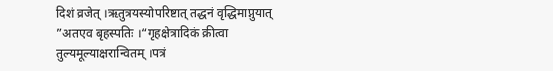दिशं व्रजेत् ।ऋतुत्रयस्योपरिष्टात् तद्धनं वृद्धिमाप्नुयात्
”अतएव बृहस्पतिः ।“गृहक्षेत्रादिकं क्रीत्वा तुल्यमूल्याक्षरान्वितम् ।पत्रं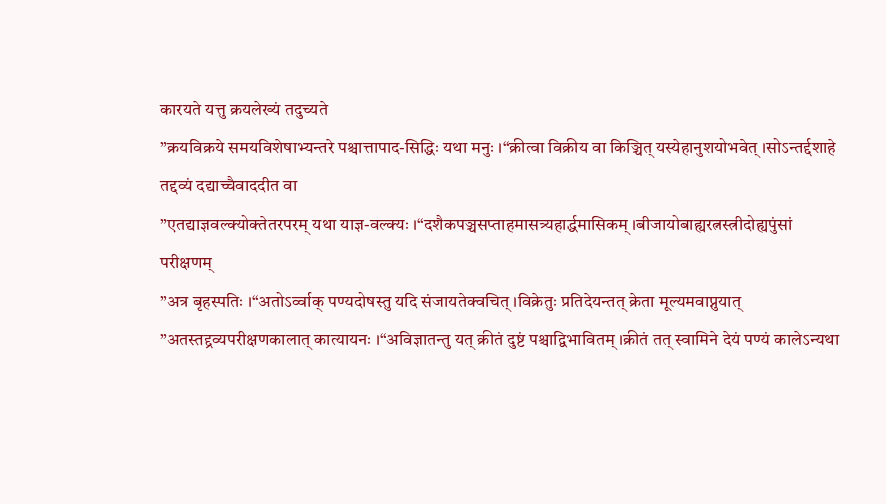कारयते यत्तु क्रयलेख्यं तदुच्यते
”क्रयविक्रये समयविशेषाभ्यन्तरे पश्चात्तापाद-सिद्धिः यथा मनुः ।“क्रीत्वा विक्रीय वा किञ्चित् यस्येहानुशयोभवेत् ।सोऽन्तर्द्दशाहे तद्दव्यं दद्याच्चैवाददीत वा
”एतद्याज्ञवल्क्योक्तेतरपरम् यथा याज्ञ-वल्क्यः ।“दशैकपञ्चसप्ताहमासत्र्यहार्द्धमासिकम् ।बीजायोबाह्यरत्नस्त्रीदोह्यपुंसां परीक्षणम्
”अत्र बृहस्पतिः ।“अतोऽर्व्वाक् पण्यदोषस्तु यदि संजायतेक्वचित् ।विक्रेतुः प्रतिदेयन्तत् क्रेता मूल्यमवाप्नुयात्
”अतस्तद्द्रव्यपरीक्षणकालात् कात्यायनः ।“अविज्ञातन्तु यत् क्रीतं दुष्टं पश्चाद्विभावितम् ।क्रीतं तत् स्वामिने देयं पण्यं कालेऽन्यथा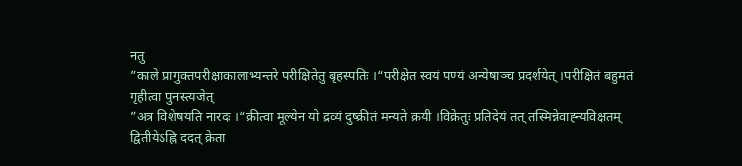नतु
”काले प्रागुक्तपरीक्षाकालाभ्यन्तरे परीक्षितेतु बृहस्पतिः ।“परीक्षेत स्वयं पण्यं अन्येषाञ्च प्रदर्शयेत् ।परीक्षितं बहुमतं गृहीत्वा पुनस्त्यजेत्
”अत्र विशेषयति नारदः ।“क्रीत्वा मूल्येन यो द्रव्यं दुष्क्रीतं मन्यते क्रयी ।विक्रेतुः प्रतिदेयं तत् तस्मिन्नेवाह्न्यविक्षतम्
द्वितीयेऽह्नि ददत् क्रेता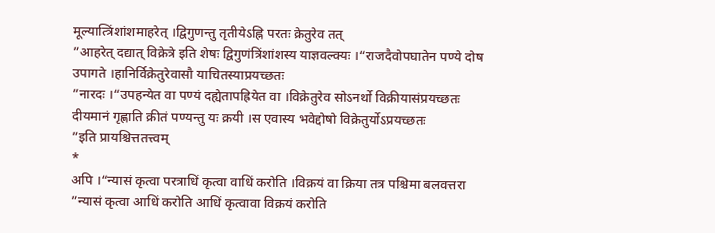मूल्यात्त्रिंशांशमाहरेत् ।द्विगुणन्तु तृतीयेऽह्नि परतः क्रेतुरेव तत्
”आहरेत् दद्यात् विक्रेत्रे इति शेषः द्विगुणंत्रिंशांशस्य याज्ञवल्क्यः ।“राजदैवोपघातेन पण्ये दोष उपागते ।हानिर्विक्रेतुरेवासौ याचितस्याप्रयच्छतः
”नारदः ।“उपहन्येत वा पण्यं दह्येतापह्रियेत वा ।विक्रेतुरेव सोऽनर्थो विक्रीयासंप्रयच्छतः
दीयमानं गृह्णाति क्रीतं पण्यन्तु यः क्रयी ।स एवास्य भवेद्दोषो विक्रेतुर्योऽप्रयच्छतः
”इति प्रायश्चित्ततत्त्वम्
*
अपि ।“न्यासं कृत्वा परत्राधिं कृत्वा वाधिं करोति ।विक्रयं वा क्रिया तत्र पश्चिमा बलवत्तरा
”न्यासं कृत्वा आधिं करोति आधिं कृत्वावा विक्रयं करोति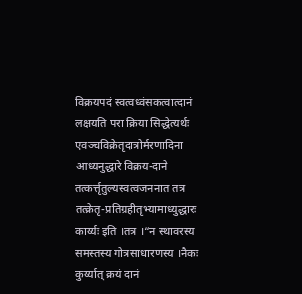विक्रयपदं स्वत्वध्वंसकत्वात्दानं लक्षयति परा क्रिया सिद्धेत्यर्थः एवञ्चविक्रेतृदात्रोर्मरणादिना आध्यनुद्धारे विक्रय-दाने तत्कर्त्तृतुल्यस्वत्वजननात तत्र तत्क्रेतृ-प्रतिग्रहीतृभ्यामाध्युद्धारः कार्य्यः इति ।तत्र ।“न स्थावरस्य समस्तस्य गोत्रसाधारणस्य ।नैकः कुर्य्यात् क्रयं दानं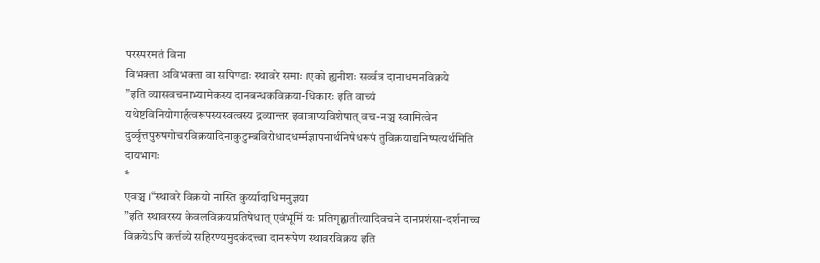परस्परमतं विना
विभक्ता अविभक्ता वा सपिण्डाः स्थावरे समाः ।एको ह्यनीशः सर्व्वत्र दानाधमनविक्रये
”इति व्यासवचनाभ्यामेकस्य दानबन्धकविक्रया-धिकारः इति वाच्यं यथेष्टविनियोगार्हत्वरूपस्यस्वत्वस्य द्रव्यान्तर इवात्राप्यविशेषात् वच-नञ्च स्वामित्वेन दुर्व्वृत्तपुरुषगोचरविक्रयादिनाकुटुम्बविरोधादधर्म्मज्ञापनार्थनिषेधरूपं तुविक्रयाद्यनिष्पत्यर्थमिति दायभागः
*
एवञ्च ।“स्थावरे विक्रयो नास्ति कुर्य्यादाधिमनुज्ञया
”इति स्थावरस्य केवलविक्रयप्रतिषेधात् एवंभूमिं यः प्रतिगृह्णातीत्यादिवचने दानप्रशंसा-दर्शनाच्च विक्रयेऽपि कर्त्तव्ये सहिरण्यमुदकंदत्त्वा दानरूपेण स्थावरविक्रय इति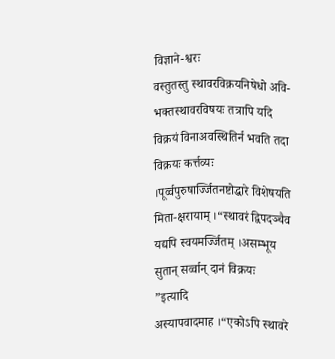विज्ञाने-श्वरः
वस्तुतस्तु स्थावरविक्रयनिषेधो अवि-भक्तस्थावरविषयः तत्रापि यदि विक्रयं विनाअवस्थितिर्न भवति तदा विक्रयः कर्त्तव्यः ।पूर्व्वपुरुषार्ज्जितनष्टोद्धारे विशेषयति मिता-क्षरायाम् ।“स्थावरं द्विपदञ्चैव यद्यपि स्वयमर्ज्जितम् ।असम्भूय सुतान् सर्व्वान् दानं विक्रयः
”इत्यादि
अस्यापवादमाह ।“एकोऽपि स्थावरे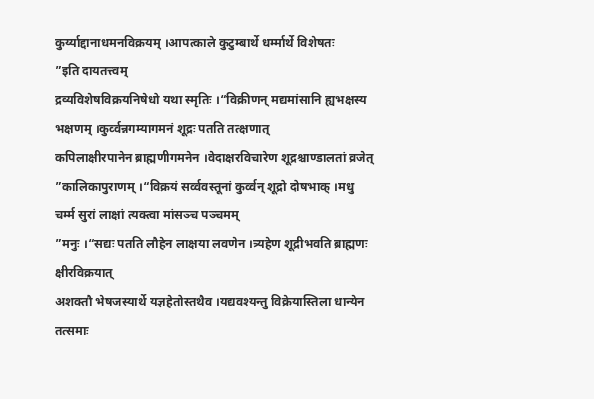कुर्य्याद्दानाधमनविक्रयम् ।आपत्काले कुटुम्बार्थे धर्म्मार्थे विशेषतः
”इति दायतत्त्वम्
द्रव्यविशेषविक्रयनिषेधो यथा स्मृतिः ।“विक्रीणन् मद्यमांसानि ह्यभक्षस्य भक्षणम् ।कुर्व्वन्नगम्यागमनं शूद्रः पतति तत्क्षणात्
कपिलाक्षीरपानेन ब्राह्मणीगमनेन ।वेदाक्षरविचारेण शूद्रश्चाण्डालतां व्रजेत्
”कालिकापुराणम् ।“विक्रयं सर्व्ववस्तूनां कुर्व्वन् शूद्रो दोषभाक् ।मधु चर्म्म सुरां लाक्षां त्यक्त्वा मांसञ्च पञ्चमम्
”मनुः ।“सद्यः पतति लौहेन लाक्षया लवणेन ।त्र्यहेण शूद्रीभवति ब्राह्मणः क्षीरविक्रयात्
अशक्तौ भेषजस्यार्थे यज्ञहेतोस्तथैव ।यद्यवश्यन्तु विक्रेयास्तिला धान्येन तत्समाः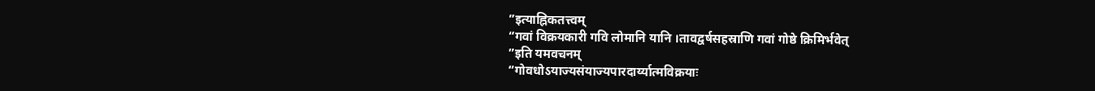”इत्याह्निकतत्त्वम्
“गवां विक्रयकारी गवि लोमानि यानि ।तावद्वर्षसहस्राणि गवां गोष्ठे क्रिमिर्भवेत्
”इति यमवचनम्
“गोवधोऽयाज्यसंयाज्यपारदार्य्यात्मविक्रयाः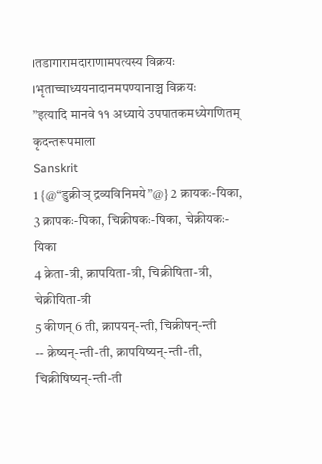।तडागारामदाराणामपत्यस्य विक्रयः ।भृताच्चाध्ययनादानमपण्यानाञ्च विक्रयः
”इत्यादि मानवे ११ अध्याये उपपातकमध्येगणितम्
कृदन्तरूपमाला
Sanskrit
1 {@“डुक्रीञ् द्रव्यविनिमये”@} 2 क्रायकः-यिका, 3 क्रापकः-पिका, चिक्रीषकः-षिका, चेक्रीयकः-यिका
4 क्रेता-त्री, क्रापयिता-त्री, चिक्रीषिता-त्री, चेक्रीयिता-त्री
5 कीणन् 6 ती, क्रापयन्-न्ती, चिक्रीषन्-न्ती
-- क्रेष्यन्-न्ती-ती, क्रापयिष्यन्-न्ती-ती, चिक्रीषिष्यन्-न्ती-ती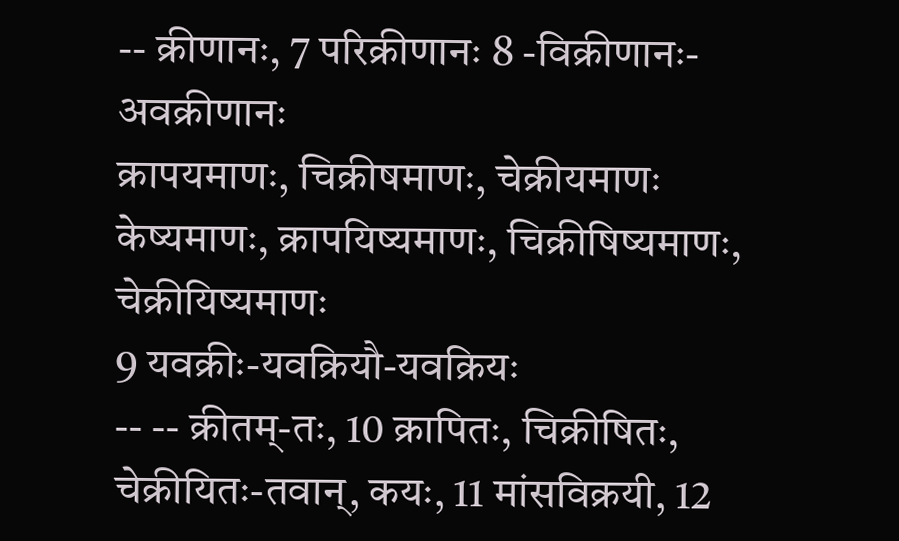-- क्रीणानः, 7 परिक्रीणानः 8 -विक्रीणानः-अवक्रीणानः
क्रापयमाणः, चिक्रीषमाणः, चेक्रीयमाणः
केष्यमाणः, क्रापयिष्यमाणः, चिक्रीषिष्यमाणः, चेक्रीयिष्यमाणः
9 यवक्रीः-यवक्रियौ-यवक्रियः
-- -- क्रीतम्-तः, 10 क्रापितः, चिक्रीषितः, चेक्रीयितः-तवान्, कयः, 11 मांसविक्रयी, 12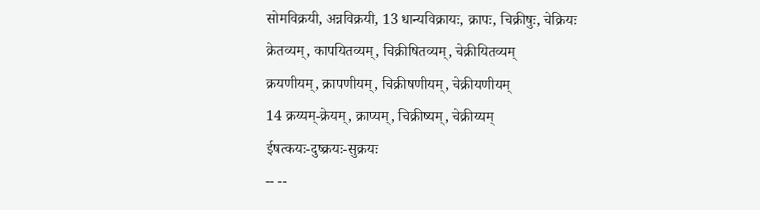सोमविक्रयी, अन्नविक्रयी, 13 धान्यविक्रायः, क्रापः, चिक्रीषुः, चेक्रियः
क्रेतव्यम्, कापयितव्यम्, चिक्रीषितव्यम्, चेक्रीयितव्यम्
क्रयणीयम्, क्रापणीयम्, चिक्रीषणीयम्, चेक्रीयणीयम्
14 क्रय्यम्-क्रेयम्, क्राप्यम्, चिक्रीष्यम्, चेक्रीय्यम्
ईषत्कयः-दुष्क्रयः-सुक्रयः
-- --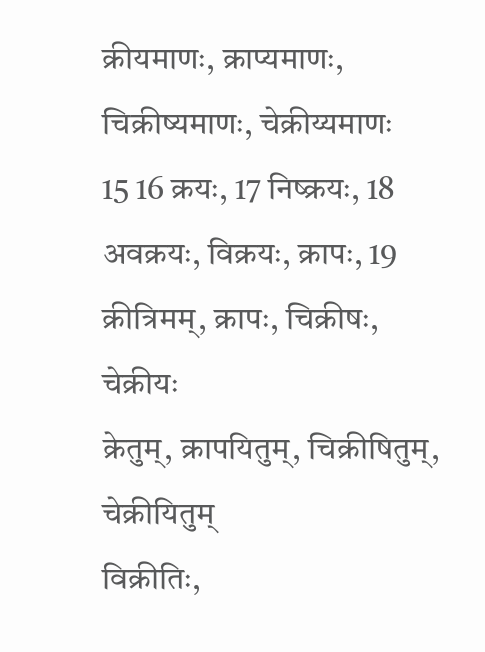क्रीयमाणः, क्राप्यमाणः, चिक्रीष्यमाणः, चेक्रीय्यमाणः
15 16 क्रयः, 17 निष्क्रयः, 18 अवक्रयः, विक्रयः, क्रापः, 19 क्रीत्रिमम्, क्रापः, चिक्रीषः, चेक्रीयः
क्रेतुम्, क्रापयितुम्, चिक्रीषितुम्, चेक्रीयितुम्
विक्रीतिः,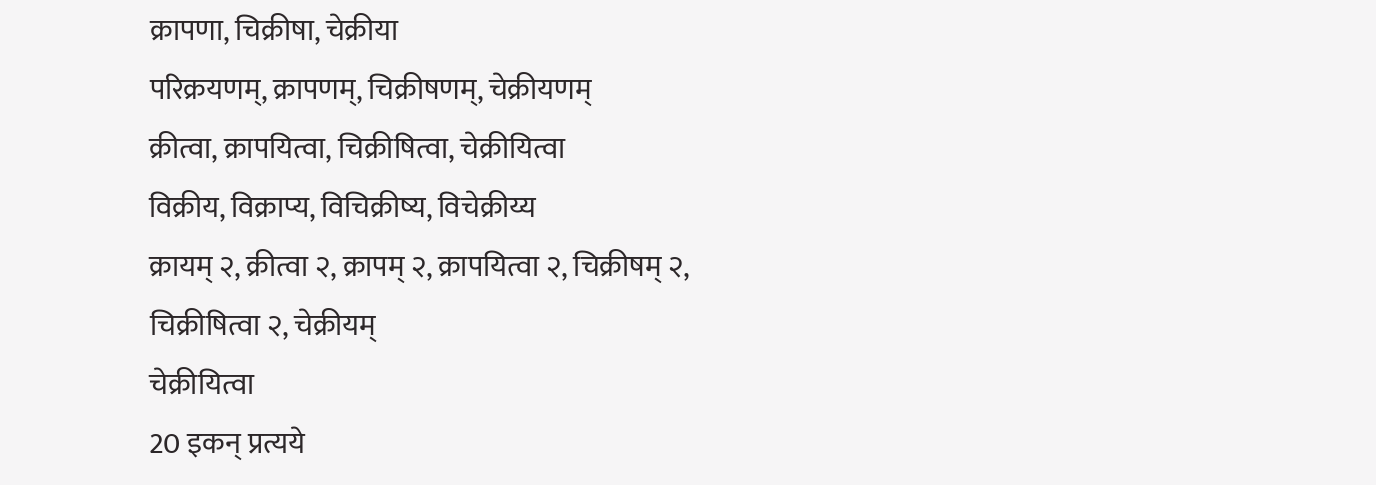क्रापणा, चिक्रीषा, चेक्रीया
परिक्रयणम्, क्रापणम्, चिक्रीषणम्, चेक्रीयणम्
क्रीत्वा, क्रापयित्वा, चिक्रीषित्वा, चेक्रीयित्वा
विक्रीय, विक्राप्य, विचिक्रीष्य, विचेक्रीय्य
क्रायम् २, क्रीत्वा २, क्रापम् २, क्रापयित्वा २, चिक्रीषम् २, चिक्रीषित्वा २, चेक्रीयम्
चेक्रीयित्वा
20 इकन् प्रत्यये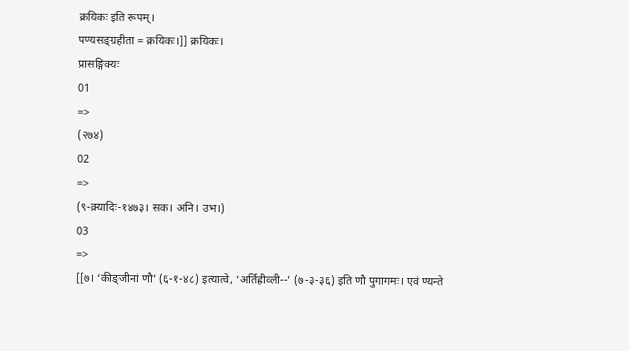क्रयिकः इति रूपम्।
पण्यसङ्ग्रहीता = क्रयिकः।]] क्रयिकः।
प्रासङ्गिक्यः
01
=>
(२७४)
02
=>
(९-क्र्यादिः-१४७३। सक। अनि। उभ।)
03
=>
[[७। ‘कीङ्जीनां णौ’ (६-१-४८) इत्यात्वे, ‘अर्तिह्रीव्ली--’ (७-३-३६) इति णौ पुगागमः। एवं ण्यन्ते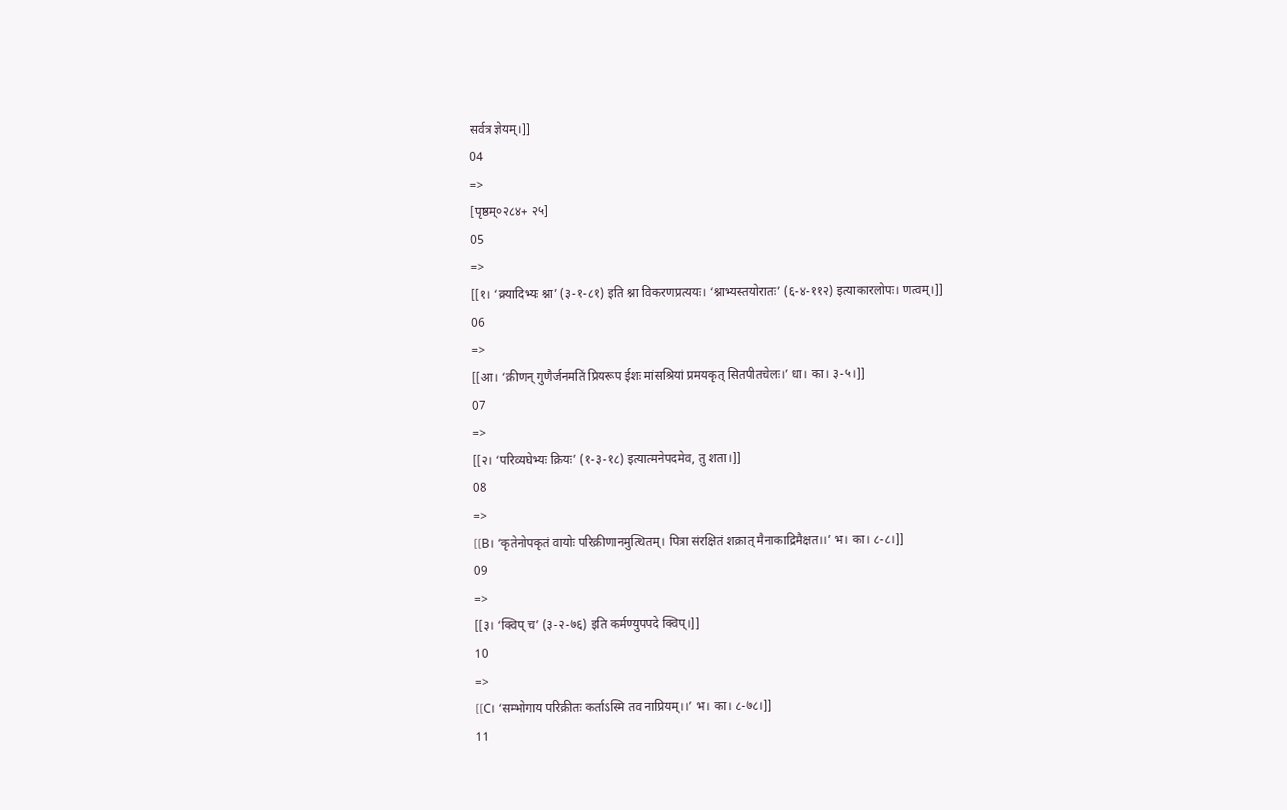सर्वत्र ज्ञेयम्।]]
04
=>
[पृष्ठम्०२८४+ २५]
05
=>
[[१। ‘क्र्यादिभ्यः श्ना’ (३-१-८१) इति श्ना विकरणप्रत्ययः। ‘श्नाभ्यस्तयोरातः’ (६-४-११२) इत्याकारलोपः। णत्वम्।]]
06
=>
[[आ। ‘क्रीणन् गुणैर्जनमतिं प्रियरूप ईशः मांसश्रियां प्रमयकृत् सितपीतचेलः।’ धा। का। ३-५।]]
07
=>
[[२। ‘परिव्यघेभ्यः क्रियः’ (१-३-१८) इत्यात्मनेपदमेव, तु शता।]]
08
=>
[[B। ‘कृतेनोपकृतं वायोः परिक्रीणानमुत्थितम्। पित्रा संरक्षितं शक्रात् मैनाकाद्रिमैक्षत।।’ भ। का। ८-८।]]
09
=>
[[३। ‘क्विप् च’ (३-२-७६) इति कर्मण्युपपदे क्विप्।]]
10
=>
[[C। ‘सम्भोगाय परिक्रीतः कर्ताऽस्मि तव नाप्रियम्।।’ भ। का। ८-७८।]]
11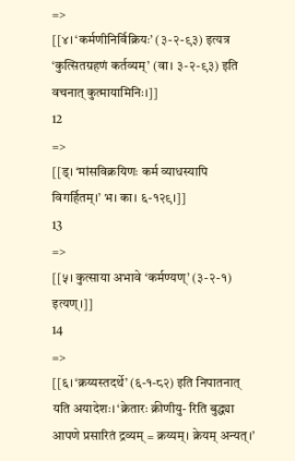=>
[[४। ‘कर्मणीनिर्विक्रियः’ (३-२-९३) इत्यत्र ‘कुत्सितग्रहणं कर्तव्यम्’ (वा। ३-२-९३) इति वचनात् कुत्मायामिनिः।]]
12
=>
[[ड्। ‘मांसविक्रयिणः कर्म व्याधस्यापि विगर्हितम्।’ भ। का। ६-१२९।]]
13
=>
[[५। कुत्साया अभावे ‘कर्मण्यण्’ (३-२-१) इत्यण्।]]
14
=>
[[६। ‘क्रय्यस्तदर्थे’ (६-१-८२) इति निपातनात् यति अयादेशः। ‘क्रेतारः क्रीणीयु- रिति बुद्ध्या आपणे प्रसारितं द्रव्यम् = क्रय्यम्। क्रेयम् अन्यत्।’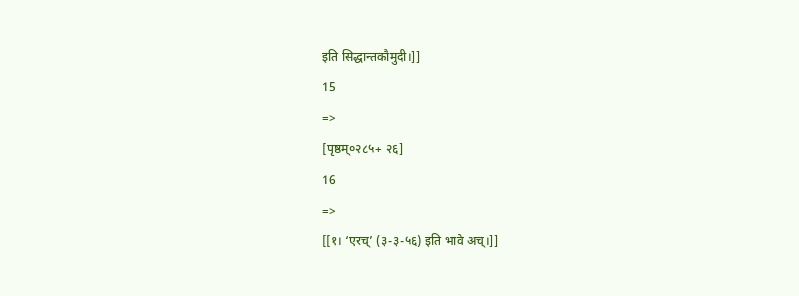इति सिद्धान्तकौमुदी।]]
15
=>
[पृष्ठम्०२८५+ २६]
16
=>
[[१। ‘एरच्’ (३-३-५६) इति भावे अच्।]]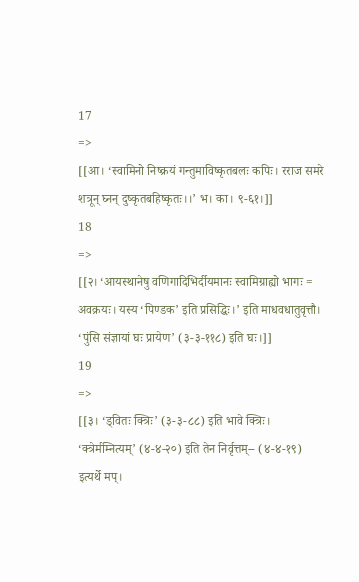17
=>
[[आ। ‘स्वामिनो निष्क्रयं गन्तुमाविष्कृतबलः कपिः। रराज समरे शत्रून् घ्नन् दुष्कृतबहिष्कृतः।।’ भ। का। ९-६१।]]
18
=>
[[२। ‘आयस्थानेषु वणिगादिभिर्दीयमानः स्वामिग्राह्यो भागः = अवक्रयः। यस्य ‘पिण्डक’ इति प्रसिद्धिः।’ इति माधवधातुवृत्तौ। ‘पुंसि संज्ञायां घः प्रायेण’ (३-३-११८) इति घः।]]
19
=>
[[३। ‘ड्वितः क्त्रिः’ (३-३-८८) इति भावे क्त्रिः। ‘क्त्रेर्मम्नित्यम्’ (४-४-२०) इति तेन निर्वृत्तम्-- (४-४-१९) इत्यर्थे मप्।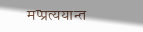मप्प्रत्ययान्त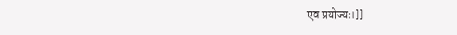एव प्रयोज्यः।]]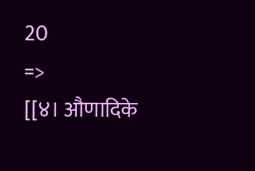20
=>
[[४। औणादिके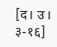[द। उ। ३-१६]